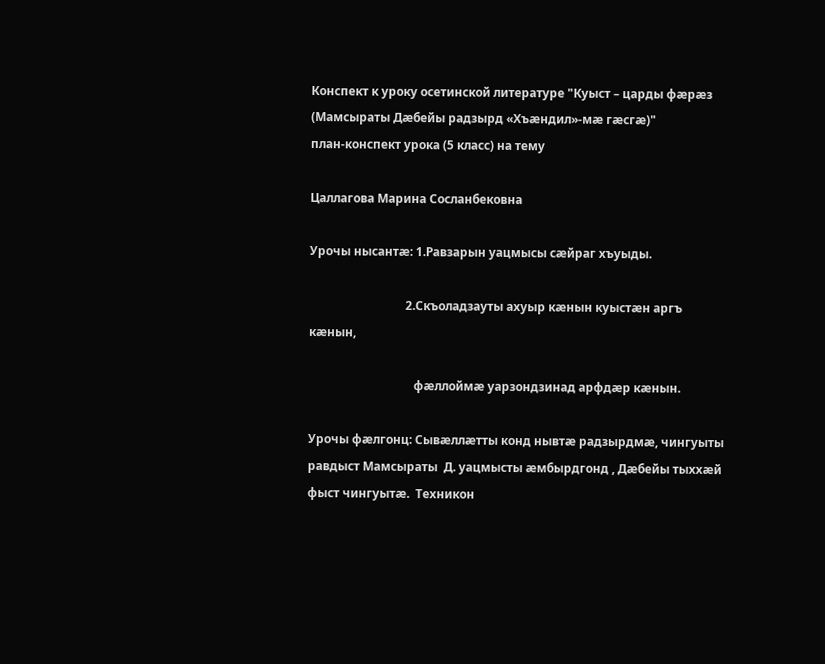Конспект к уроку осетинской литературе "Куыст – царды фæрæз (Мамсыраты Дæбейы радзырд «Хъæндил»-мæ гæсгæ)"
план-конспект урока (5 класс) на тему

Цаллагова Марина Сосланбековна

Урочы нысантæ: 1.Равзарын уацмысы сæйраг хъуыды.

                                2.Скъоладзауты ахуыр кæнын куыстæн аргъ кæнын,

                                   фæллоймæ уарзондзинад арфдæр кæнын.

Урочы фæлгонц: Сывæллæтты конд нывтæ радзырдмæ, чингуыты равдыст Мамсыраты  Д. уацмысты æмбырдгонд , Дæбейы тыххæй фыст чингуытæ.  Техникон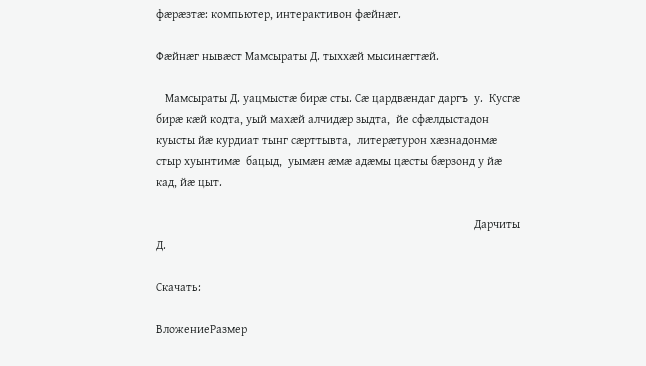фæрæзтæ: компьютер, интерактивон фæйнæг.

Фæйнæг нывæст Мамсыраты Д. тыххæй мысинæгтæй.

   Мамсыраты Д. уацмыстæ бирæ сты. Сæ цардвæндаг даргъ  у.  Кусгæ бирæ кæй кодта, уый махæй алчидæр зыдта,  йе сфæлдыстадон куысты йæ курдиат тынг сæрттывта,  литерæтурон хæзнадонмæ стыр хуынтимæ  бацыд,  уымæн æмæ адæмы цæсты бæрзонд у йæ кад, йæ цыт.

                                                                                                          Дарчиты Д.

Скачать:

ВложениеРазмер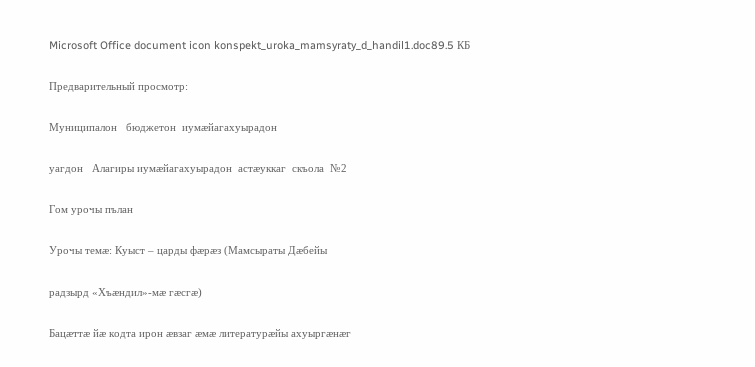Microsoft Office document icon konspekt_uroka_mamsyraty_d_handil1.doc89.5 КБ

Предварительный просмотр:

Муниципалон   бюджетон  иумæйагахуырадон

уагдон   Алагиры иумæйагахуырадон  астæуккаг  скъола  №2

Гом урочы пълан

Урочы темæ: Куыст – царды фæрæз (Мамсыраты Дæбейы

радзырд «Хъæндил»-мæ гæсгæ)

Бацæттæ йæ кодта ирон æвзаг æмæ литературæйы ахуыргæнæг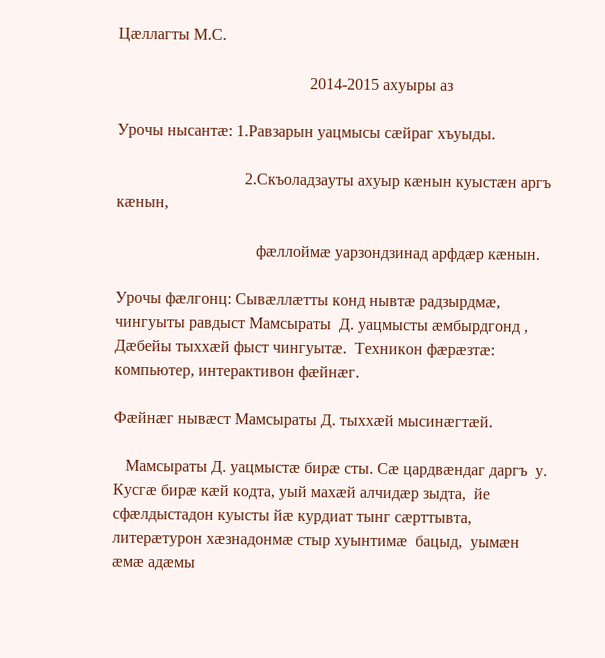Цæллагты М.С.

                                                2014-2015 ахуыры аз

Урочы нысантæ: 1.Равзарын уацмысы сæйраг хъуыды.

                                2.Скъоладзауты ахуыр кæнын куыстæн аргъ кæнын,

                                   фæллоймæ уарзондзинад арфдæр кæнын.

Урочы фæлгонц: Сывæллæтты конд нывтæ радзырдмæ, чингуыты равдыст Мамсыраты  Д. уацмысты æмбырдгонд , Дæбейы тыххæй фыст чингуытæ.  Техникон фæрæзтæ: компьютер, интерактивон фæйнæг.

Фæйнæг нывæст Мамсыраты Д. тыххæй мысинæгтæй.

   Мамсыраты Д. уацмыстæ бирæ сты. Сæ цардвæндаг даргъ  у.  Кусгæ бирæ кæй кодта, уый махæй алчидæр зыдта,  йе сфæлдыстадон куысты йæ курдиат тынг сæрттывта,  литерæтурон хæзнадонмæ стыр хуынтимæ  бацыд,  уымæн æмæ адæмы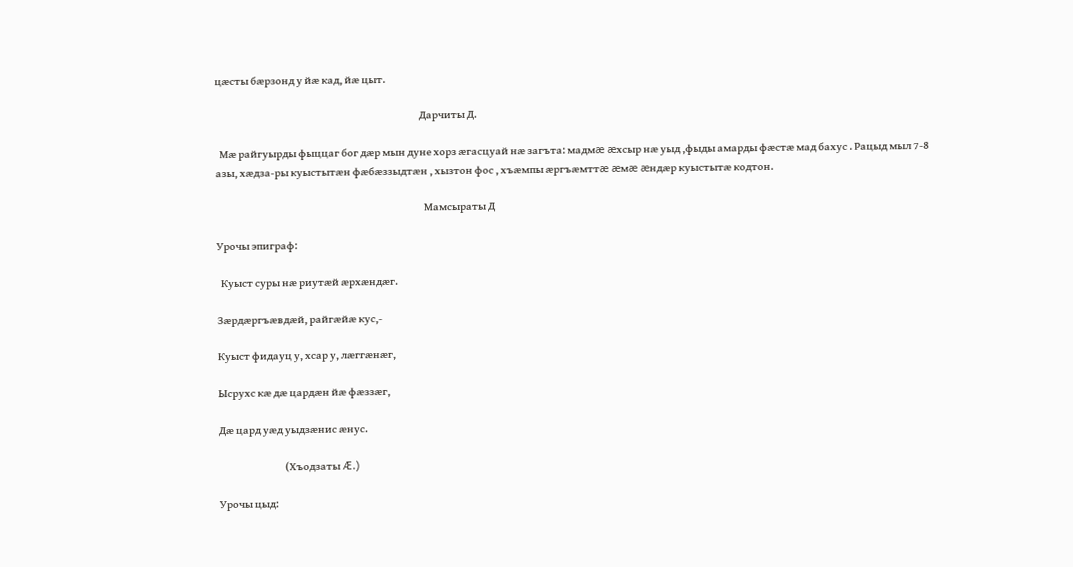цæсты бæрзонд у йæ кад, йæ цыт.

                                                                                                      Дарчиты Д.

  Мæ райгуырды фыццаг бог дæр мын дуне хорз æгасцуай нæ загъта: мадмæ æхсыр нæ уыд ,фыды амарды фæстæ мад бахус . Рацыд мыл 7-8 азы, хæдза-ры куыстытæн фæбæззыдтæн , хызтон фос , хъæмпы æргъæмттæ æмæ æндæр куыстытæ кодтон.

                                                                                                        Мамсыраты Д

Урочы эпиграф:

  Куыст суры нæ риутæй æрхæндæг.

Зæрдæргъæвдæй, райгæйæ кус,-

Куыст фидауц у, хсар у, лæггæнæг,

Ысрухс кæ дæ цардæн йæ фæззæг,

Дæ цард уæд уыдзæнис æнус.

                                 (Хъодзаты Æ.)

Урочы цыд: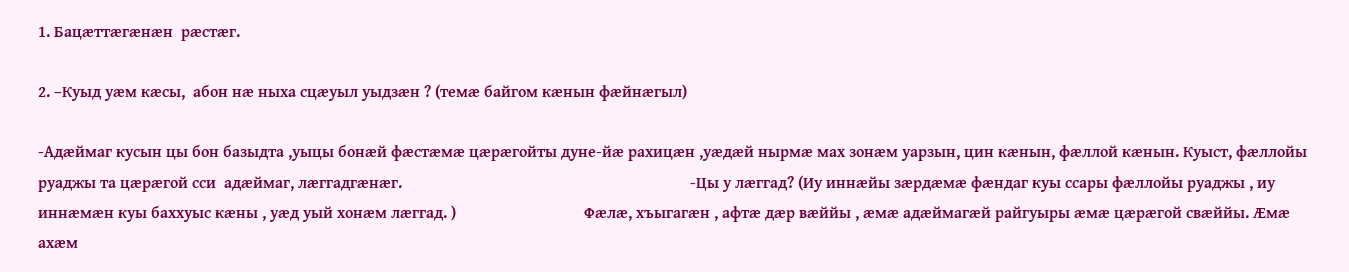1. Бацæттæгæнæн  рæстæг.

2. –Куыд уæм кæсы,  абон нæ ныха сцæуыл уыдзæн ? (темæ байгом кæнын фæйнæгыл)

-Адæймаг кусын цы бон базыдта ,уыцы бонæй фæстæмæ цæрæгойты дуне-йæ рахицæн ,уæдæй нырмæ мах зонæм уарзын, цин кæнын, фæллой кæнын. Куыст, фæллойы руаджы та цæрæгой сси  адæймаг, лæггадгæнæг.                                                                        -Цы у лæггад? (Иу иннæйы зæрдæмæ фæндаг куы ссары фæллойы руаджы , иу иннæмæн куы баххуыс кæны , уæд уый хонæм лæггад. )                                Фæлæ, хъыгагæн , афтæ дæр вæййы , æмæ адæймагæй райгуыры æмæ цæрæгой свæййы. Æмæ ахæм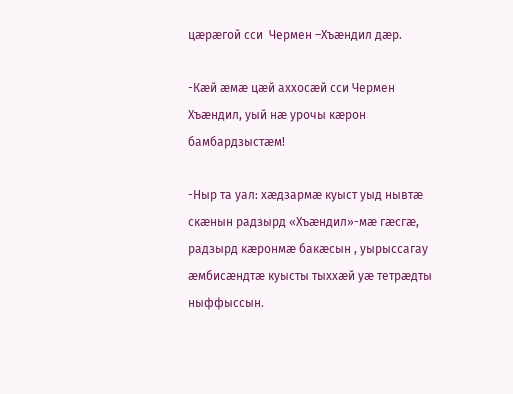цæрæгой сси  Чермен –Хъæндил дæр.

-Кæй æмæ цæй аххосæй сси Чермен Хъæндил, уый нæ урочы кæрон бамбардзыстæм!

-Ныр та уал: хæдзармæ куыст уыд нывтæ скæнын радзырд «Хъæндил»-мæ гæсгæ, радзырд кæронмæ бакæсын , уырыссагау æмбисæндтæ куысты тыххæй уæ тетрæдты ныффыссын.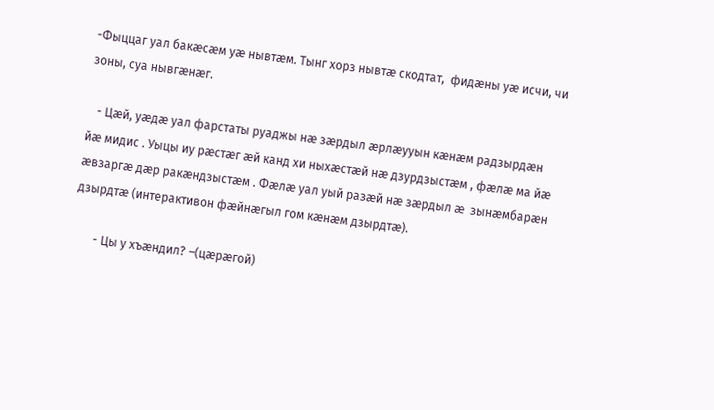-Фыццаг уал бакæсæм уæ нывтæм. Тынг хорз нывтæ скодтат,  фидæны уæ исчи, чи зоны, суа нывгæнæг.

   - Цæй, уæдæ уал фарстаты руаджы нæ зæрдыл æрлæууын кæнæм радзырдæн йæ мидис . Уыцы иу рæстæг æй канд хи ныхæстæй нæ дзурдзыстæм , фæлæ ма йæ æвзаргæ дæр ракæндзыстæм . Фæлæ уал уый разæй нæ зæрдыл æ  зынæмбарæн дзырдтæ (интерактивон фæйнæгыл гом кæнæм дзырдтæ).

       - Цы у хъæндил? –(цæрæгой)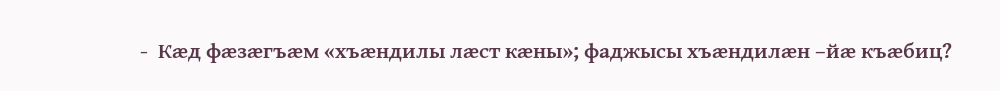-  Кæд фæзæгъæм «хъæндилы лæст кæны»; фаджысы хъæндилæн –йæ къæбиц?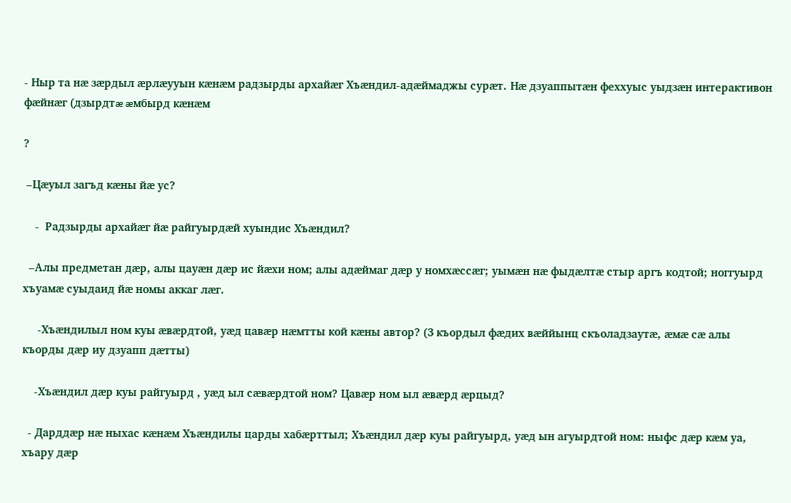- Ныр та нæ зæрдыл æрлæууын кæнæм радзырды архайæг Хъæндил-адæймаджы сурæт. Нæ дзуаппытæн феххуыс уыдзæн интерактивон фæйнæг (дзырдтæ æмбырд кæнæм

?

 –Цæуыл загъд кæны йæ ус?

    -  Радзырды архайæг йæ райгуырдæй хуындис Хъæндил?

  –Алы предметан дæр, алы цауæн дæр ис йæхи ном; алы адæймаг дæр у номхæссæг; уымæн нæ фыдæлтæ стыр аргъ кодтой; ноггуырд хъуамæ суыдаид йæ номы аккаг лæг.

     -Хъæндилыл ном куы æвæрдтой, уæд цавæр нæмтты кой кæны автор? (3 къордыл фæдих вæййынц скъоладзаутæ, æмæ сæ алы къорды дæр иу дзуапп дæтты)

    -Хъæндил дæр куы райгуырд , уæд ыл сæвæрдтой ном? Цавæр ном ыл æвæрд æрцыд?

  - Дарддæр нæ ныхас кæнæм Хъæндилы царды хабæрттыл; Хъæндил дæр куы райгуырд, уæд ын агуырдтой ном: ныфс дæр кæм уа, хъару дæр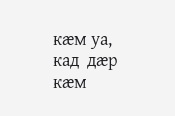кæм уа, кад  дæр кæм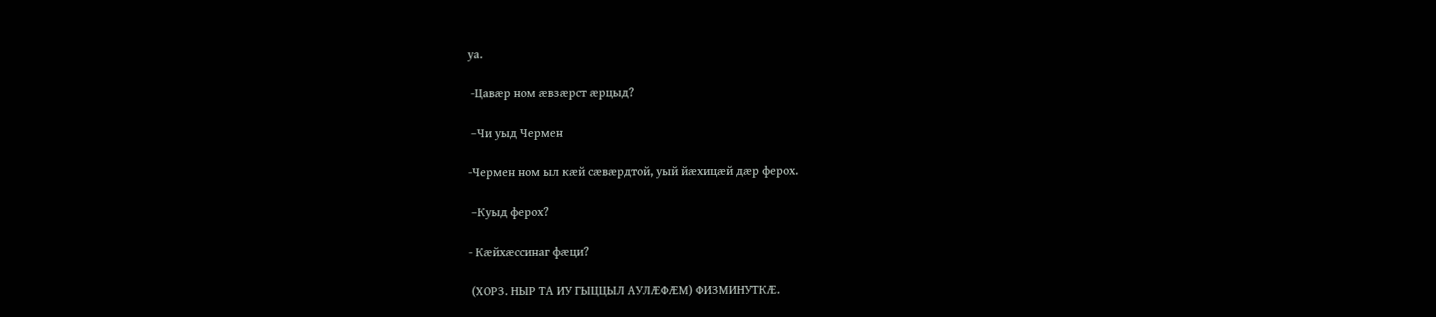уа.

 -Цавæр ном æвзæрст æрцыд?

 –Чи уыд Чермен

-Чермен ном ыл кæй сæвæрдтой, уый йæхицæй дæр ферох.

 –Куыд ферох?

- Кæйхæссинаг фæци?

 (ХОРЗ. НЫР ТА ИУ ГЫЦЦЫЛ АУЛÆФÆМ) ФИЗМИНУТКÆ.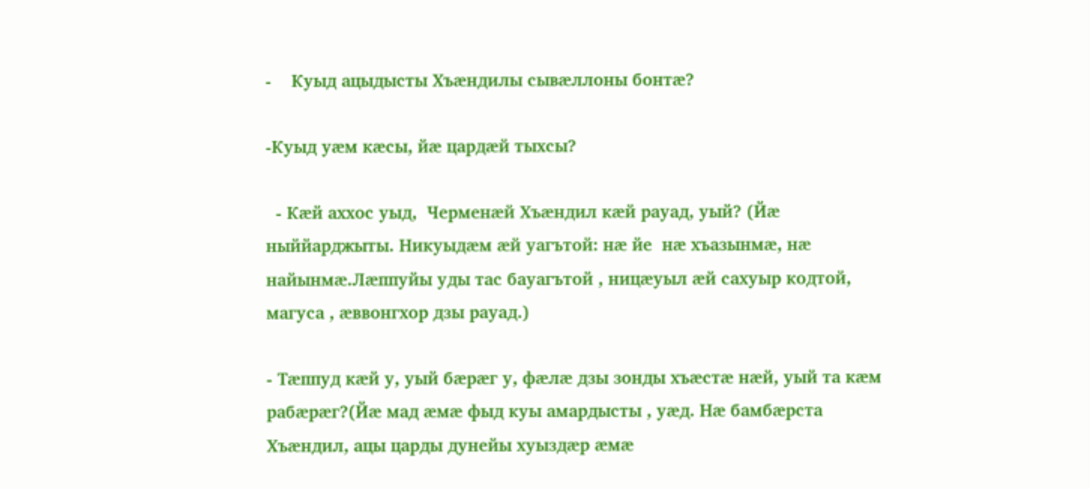-    Куыд ацыдысты Хъæндилы сывæллоны бонтæ?

-Куыд уæм кæсы, йæ цардæй тыхсы?

  - Кæй аххос уыд,  Черменæй Хъæндил кæй рауад, уый? (Йæ ныййарджыты. Никуыдæм æй уагътой: нæ йе  нæ хъазынмæ, нæ найынмæ.Лæппуйы уды тас бауагътой , ницæуыл æй сахуыр кодтой, магуса , æввонгхор дзы рауад.)

- Тæппуд кæй у, уый бæрæг у, фæлæ дзы зонды хъæстæ нæй, уый та кæм рабæрæг?(Йæ мад æмæ фыд куы амардысты , уæд. Нæ бамбæрста Хъæндил, ацы царды дунейы хуыздæр æмæ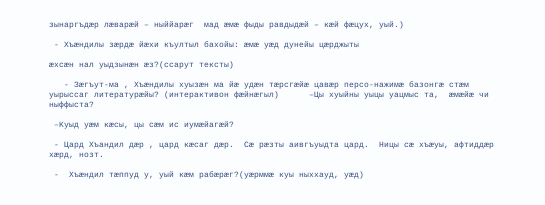зынаргъдæр лæварæй – ныййарæг  мад æмæ фыды равдыдæй – кæй фæцух, уый.)

 - Хъæндилы зæрдæ йæхи къултыл бахойы: æмæ уæд дунейы цæрджыты

æхсæн нал уыдзынæн æз?(ссарут тексты)

   - Зæгъут-ма , Хъæндилы хуызæн ма йæ удæн тæрсгæйæ цавæр персо-нажимæ базонгæ стæм уырыссаг литературæйы? (интерактивон фæйнæгыл)      –Цы хуыйны уыцы уацмыс та,  æмæйæ чи ныффыста?

 –Куыд уæм кæсы, цы сæм ис иумæйагæй?

 - Цард Хъандил дæр , цард кæсаг дæр.  Сæ рæзты аивгъуыдта цард.  Ницы сæ хъæуы, афтиддæр хæрд, нозт.

 -  Хъæндил тæппуд у, уый кæм рабæрæг?(уæрммæ куы ныххауд, уæд)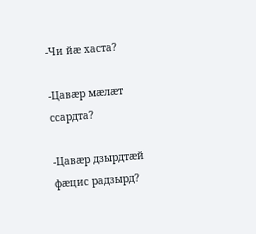-Чи йæ хаста?

-Цавæр мæлæт ссардта?

-Цавæр дзырдтæй фæцис радзырд?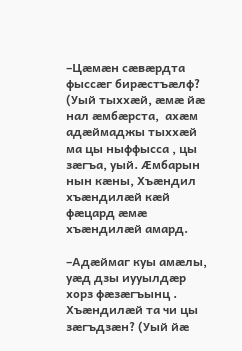–Цæмæн сæвæрдта фыссæг бирæстъæлф?    (Уый тыххæй, æмæ йæ нал æмбæрста,  ахæм адæймаджы тыххæй ма цы ныффысса , цы зæгъа, уый. Æмбарын нын кæны, Хъæндил хъæндилæй кæй фæцард æмæ хъæндилæй амард.

–Адæймаг куы амæлы, уæд дзы иууылдæр хорз фæзæгъынц . Хъæндилæй та чи цы зæгъдзæн? (Уый йæ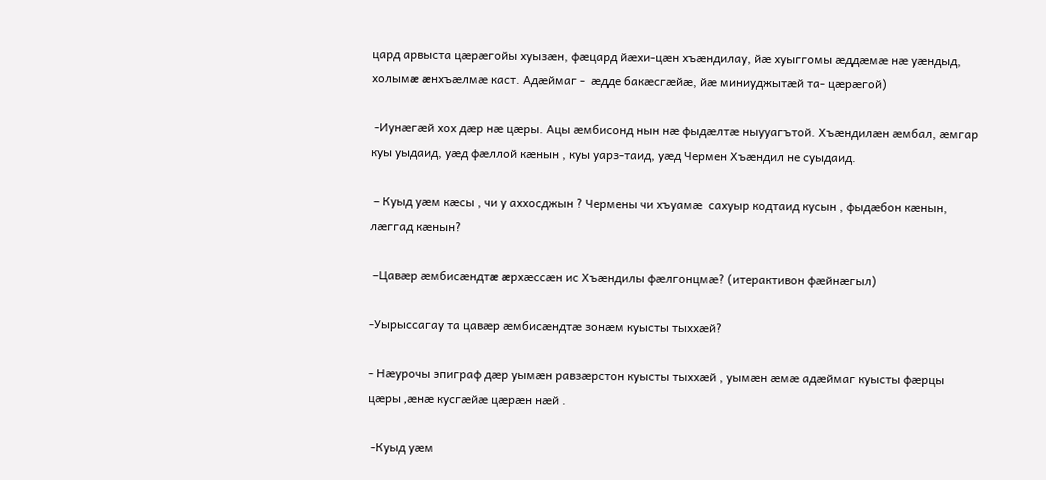цард арвыста цæрæгойы хуызæн, фæцард йæхи-цæн хъæндилау, йæ хуыггомы æддæмæ нæ уæндыд, холымæ æнхъæлмæ каст. Адæймаг -  æдде бакæсгæйæ, йæ миниуджытæй та- цæрæгой)

 -Иунæгæй хох дæр нæ цæры. Ацы æмбисонд нын нæ фыдæлтæ ныууагътой. Хъæндилæн æмбал, æмгар куы уыдаид, уæд фæллой кæнын , куы уарз-таид, уæд Чермен Хъæндил не суыдаид.

 – Куыд уæм кæсы , чи у аххосджын ? Чермены чи хъуамæ  сахуыр кодтаид кусын , фыдæбон кæнын, лæггад кæнын?

 –Цавæр æмбисæндтæ æрхæссæн ис Хъæндилы фæлгонцмæ? (итерактивон фæйнæгыл)

-Уырыссагау та цавæр æмбисæндтæ зонæм куысты тыххæй?

- Нæурочы эпиграф дæр уымæн равзæрстон куысты тыххæй , уымæн æмæ адæймаг куысты фæрцы цæры ,æнæ кусгæйæ цæрæн нæй .

 -Куыд уæм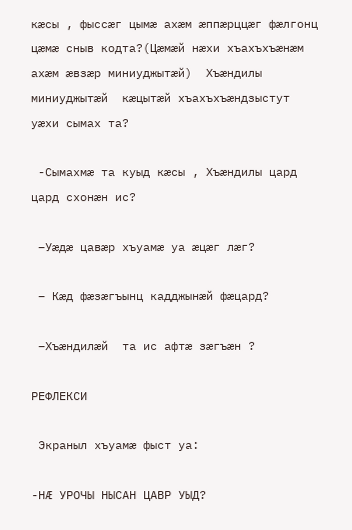кæсы , фыссæг цымæ ахæм æппæрццæг фæлгонц цæмæ сныв кодта?(Цæмæй нæхи хъахъхъæнæм ахæм æвзæр миниуджытæй)  Хъæндилы  миниуджытæй  кæцытæй хъахъхъæндзыстут уæхи сымах та?

 -Сымахмæ та куыд кæсы , Хъæндилы цард цард схонæн ис?

 –Уæдæ цавæр хъуамæ уа æцæг лæг?

 – Кæд фæзæгъынц кадджынæй фæцард?

 –Хъæндилæй  та ис афтæ зæгъæн ?

РЕФЛЕКСИ

 Экраныл хъуамæ фыст уа:

-НÆ УРОЧЫ НЫСАН ЦАВР УЫД?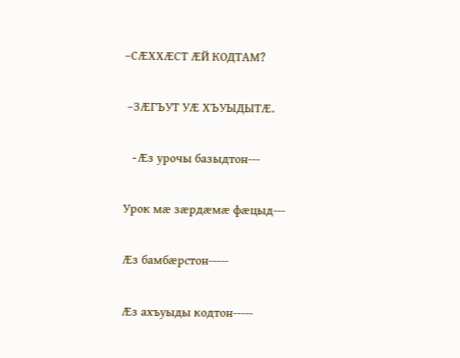–СÆХХÆСТ ÆЙ КОДТАМ?

 –ЗÆГЪУТ УÆ ХЪУЫДЫТÆ.

 -Æз урочы базыдтон---

Урок мæ зæрдæмæ фæцыд---

Æз бамбæрстон-----

Æз ахъуыды кодтон-----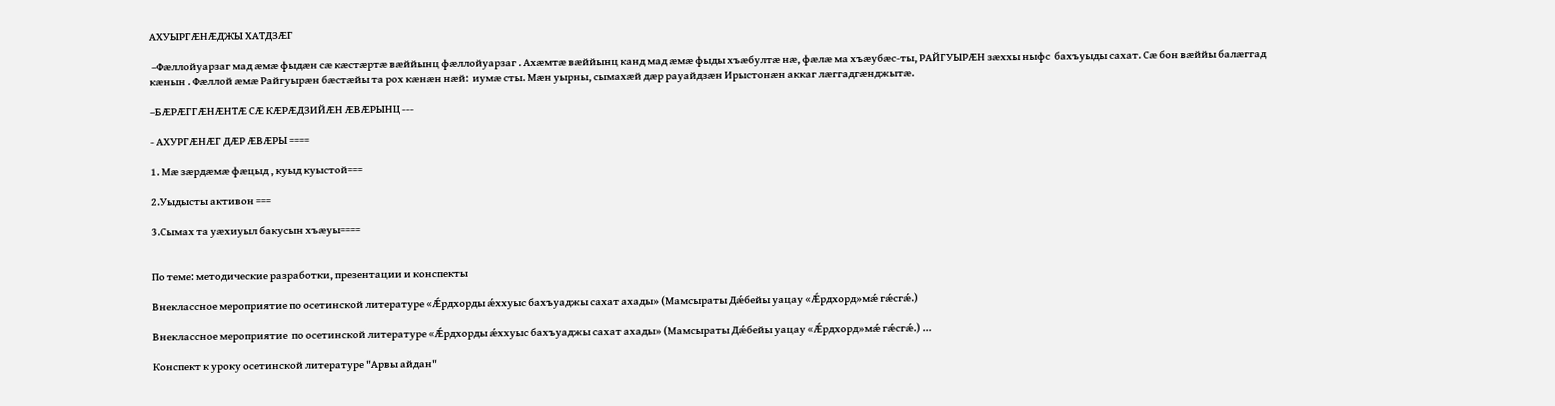АХУЫРГÆНÆДЖЫ ХАТДЗÆГ

 –Фæллойуарзаг мад æмæ фыдæн сæ кæстæртæ вæййынц фæллойуарзаг . Ахæмтæ вæййынц канд мад æмæ фыды хъæбултæ нæ, фæлæ ма хъæубæс-ты, РАЙГУЫРÆН зæххы ныфс  бахъуыды сахат. Сæ бон вæййы балæггад кæнын . Фæллой æмæ Райгуырæн бæстæйы та рох кæнæн нæй:  иумæ сты. Мæн уырны, сымахæй дæр рауайдзæн Ирыстонæн аккаг лæггадгæнджытæ.

–БÆРÆГГÆНÆНТÆ СÆ КÆРÆДЗИЙÆН ÆВÆРЫНЦ ---

- АХУРГÆНÆГ ДÆР ÆВÆРЫ ====

1. Мæ зæрдæмæ фæцыд , куыд куыстой===

2.Уыдысты активон ===

3.Сымах та уæхиуыл бакусын хъæуы====


По теме: методические разработки, презентации и конспекты

Внеклассное мероприятие по осетинской литературе «Ǽрдхорды ǽххуыс бахъуаджы сахат ахады» (Мамсыраты Дǽбейы уацау «Ǽрдхорд»мǽ гǽсгǽ.)

Внеклассное мероприятие  по осетинской литературе «Ǽрдхорды ǽххуыс бахъуаджы сахат ахады» (Мамсыраты Дǽбейы уацау «Ǽрдхорд»мǽ гǽсгǽ.) ...

Конспект к уроку осетинской литературе "Арвы айдан"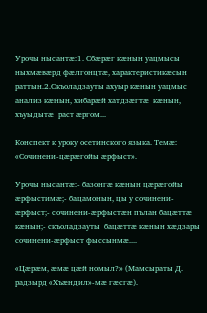Урочы нысантæ:1. Сбæрæг кæнын уацмысы ныхмæвæрд фæлгонцтæ, характеристикæсын раттын.2.Скъоладзауты ахуыр кæнын уацмыс анализ кæнын, хибарæй хатдзæгтæ  кæнын,   хъуыдытæ  раст æргом...

Конспект к уроку осетинского языка. Темæ: «Сочинени-цæрæгойы æрфыст».

Урочы нысантæ:- базонгæ кæнын цæрæгойы æрфыстимæ;- бацамонын, цы у сочинени-æрфыст;- сочинени-æрфыстæн пълан бацæттæ кæнын;- скъоладзауты  бацæттæ кæнын хæдзары сочинени-æрфыст фыссынмæ....

«Цæрæм, æмæ цæй номыл?» (Мамсыраты Д. радзырд «Хъӕндил»-мæ гæсгæ).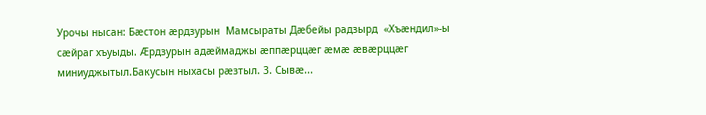Урочы нысан: Бæстон æрдзурын  Мамсыраты Дæбейы радзырд  «Хъæндил»-ы сӕйраг хъуыды. Æрдзурын адӕймаджы ӕппӕрццӕг ӕмӕ ӕвӕрццӕг миниуджытыл.Бакусын ныхасы рæзтыл. 3. Сывӕ...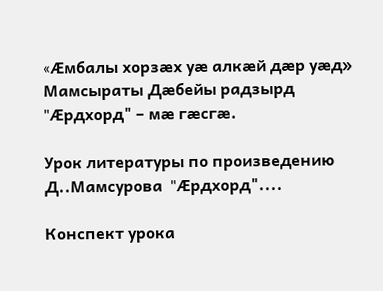«Æмбалы хорзæх уæ алкæй дæр уæд» Мамсыраты Дæбейы радзырд "Æрдхорд" – мæ гæсгæ.

Урок литературы по произведению  Д..Мамсурова  "Æрдхорд"....

Конспект урока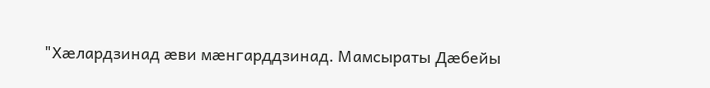"Хæлардзинад æви мæнгарддзинад. Мамсыраты Дæбейы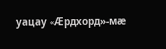уацау «Æрдхорд»-мæ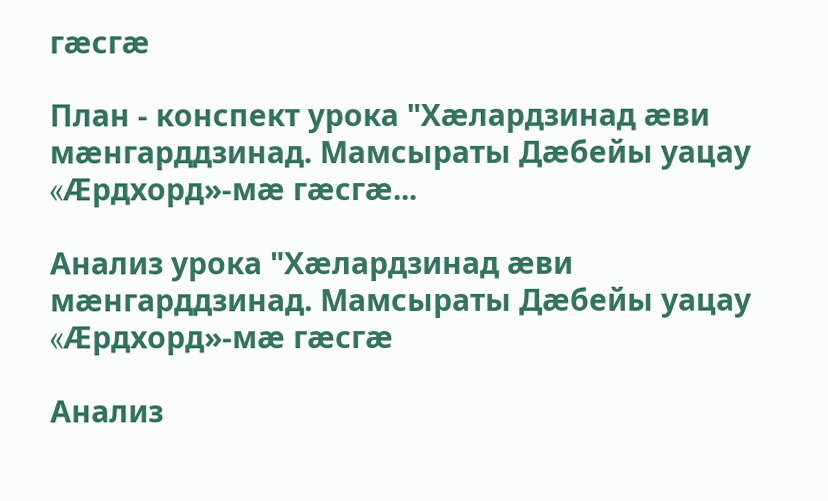гæсгæ

План - конспект урока "Хæлардзинад æви мæнгарддзинад. Мамсыраты Дæбейы уацау «Æрдхорд»-мæ гæсгæ...

Анализ урока "Хæлардзинад æви мæнгарддзинад. Мамсыраты Дæбейы уацау «Æрдхорд»-мæ гæсгæ

Анализ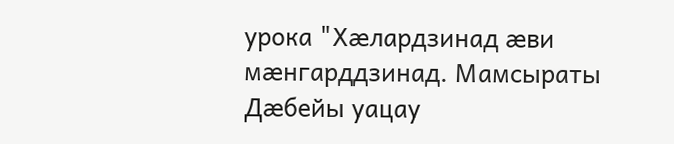урока "Хæлардзинад æви мæнгарддзинад. Мамсыраты Дæбейы уацау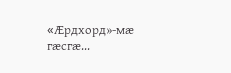«Æрдхорд»-мæ гæсгæ...